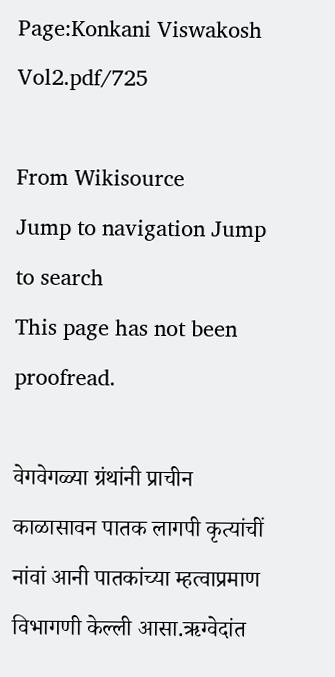Page:Konkani Viswakosh Vol2.pdf/725

From Wikisource
Jump to navigation Jump to search
This page has not been proofread.

वेगवेगळ्या ग्रंथांनी प्राचीन काळासावन पातक लागपी कृत्यांचीं नांवां आनी पातकांच्या म्हत्वाप्रमाण विभागणी केल्ली आसा.ऋग्वेदांत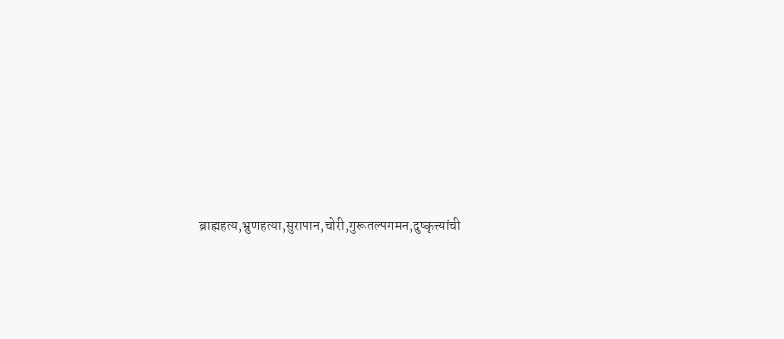ब्राह्महत्य,भ्रुणहत्या,सुरापान,चोरी,गुरूतल्पगमन,दुष्कृत्त्यांची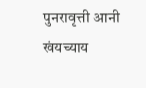पुनरावृत्ती आनी खंयच्याय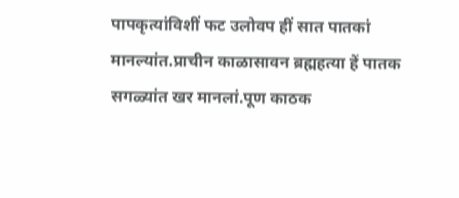पापकृत्यांविशीं फट उलोवप हीं सात पातकां मानल्यांत.प्राचीन काळासावन ब्रह्महत्या हें पातक सगळ्यांत खर मानलां.पूण काठक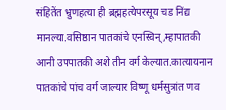संहितेंत भ्रुणहत्या ही ब्रह्महत्येपरसूय चड निंद्य मानल्या.वसिष्ठान पातकांचे एनस्विन्,म्हापातकी आनी उपपातकी अशे तीन वर्ग केल्यात.कात्यायनान पातकांचे पांच वर्ग जाल्यार विष्णू धर्मसुत्रांत णव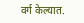वर्ग केल्यात.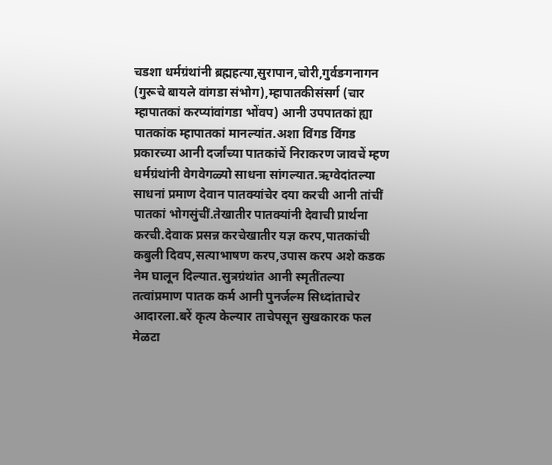चडशा धर्मग्रंथांनी ब्रह्महत्या,सुरापान,चोरी,गुर्वङगनागन (गुरूचे बायले वांगडा संभोग),म्हापातकीसंसर्ग (चार म्हापातकां करप्यांवांगडा भोंवप) आनी उपपातकां ह्या पातकांक म्हापातकां मानल्यांत.अशा विंगड विंगड प्रकारच्या आनी दर्जांच्या पातकांचें निराकरण जावचें म्हण धर्मग्रंथांनी वेगवेगळ्यो साधना सांगल्यात.ऋग्वेदांतल्या साधनां प्रमाण देवान पातक्यांचेर दया करची आनी तांचीं पातकां भोगसुंचीं.तेखातीर पातक्यांनी देवाची प्रार्थना करची.देवाक प्रसन्न करचेखातीर यज्ञ करप,पातकांची कबुली दिवप,सत्याभाषण करप,उपास करप अशे कडक नेम घालून दिल्यात.सुत्रग्रंथांत आनी स्मृतींतल्या तत्वांप्रमाण पातक कर्म आनी पुनर्जल्म सिध्दांताचेर आदारला.बरें कृत्य केल्यार ताचेपसून सुखकारक फल मेळटा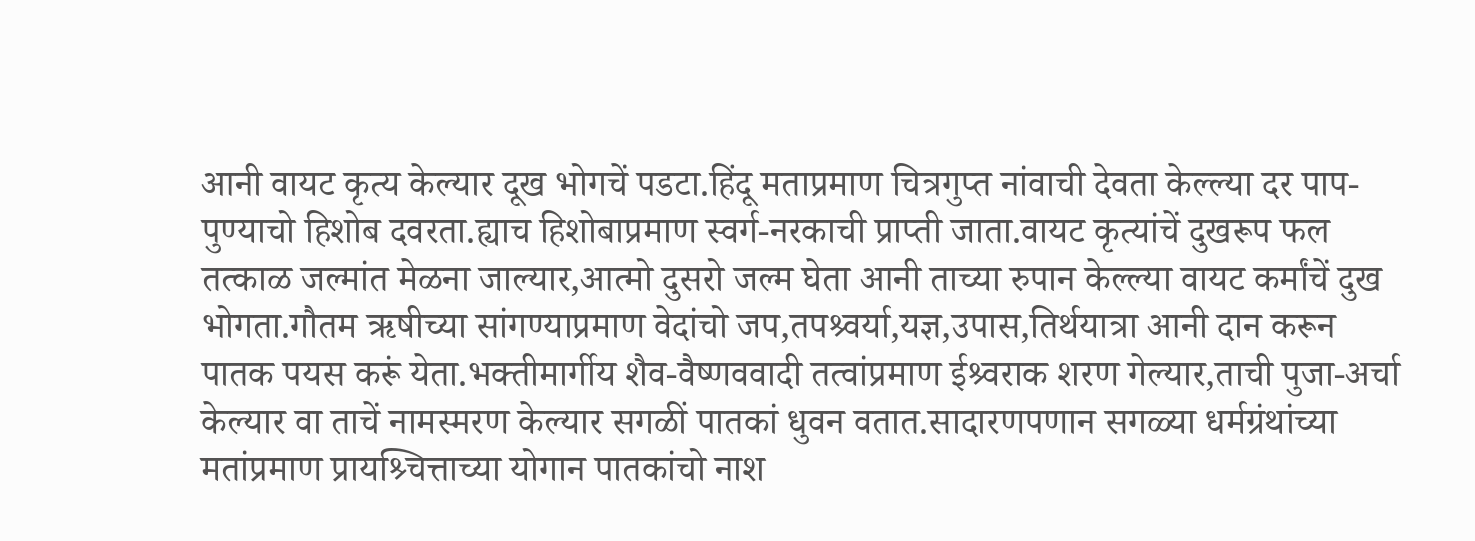आनी वायट कृत्य केल्यार दूख भोगचें पडटा.हिंदू मताप्रमाण चित्रगुप्त नांवाची देवता केल्ल्या दर पाप-पुण्याचो हिशोब दवरता.ह्याच हिशोबाप्रमाण स्वर्ग-नरकाची प्राप्ती जाता.वायट कृत्यांचें दुखरूप फल तत्काळ जल्मांत मेळना जाल्यार,आत्मो दुसरो जल्म घेता आनी ताच्या रुपान केल्ल्या वायट कर्मांचें दुख भोगता.गौतम ऋषीच्या सांगण्याप्रमाण वेदांचो जप,तपश्र्वर्या,यज्ञ,उपास,तिर्थयात्रा आनी दान करून पातक पयस करूं येता.भक्तीमार्गीय शैव-वैष्णववादी तत्वांप्रमाण ईश्र्वराक शरण गेल्यार,ताची पुजा-अर्चा केल्यार वा ताचें नामस्मरण केल्यार सगळीं पातकां धुवन वतात.सादारणपणान सगळ्या धर्मग्रंथांच्या मतांप्रमाण प्रायश्र्चित्ताच्या योगान पातकांचो नाश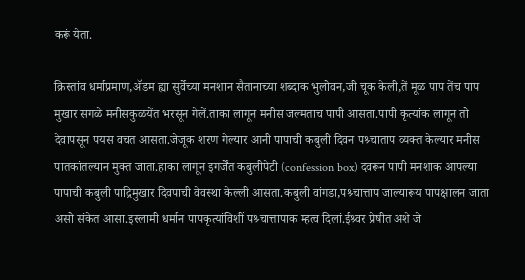करूं येता.

क्रिस्तांव धर्माप्रमाण,ॲडम ह्या सुर्वेच्या मनशान सैतानाच्या शब्दाक भुलोवन,जी चूक केली,तें मूळ पाप तेंच पाप मुखार सगळे मनीसकुळयेंत भरसून गेलें.ताका लागून मनीस जल्मताच पापी आसता.पापी कृत्यांक लागून तो देवापसून पयस वचत आसता.जेजूक शरण गेल्यार आनी पापाची कबुली दिवन पश्र्चाताप व्यक्त केल्यार मनीस पातकांतल्यान मुक्त जाता.हाका लागून इगर्जेंत कबुलीपेटी (confession box) दवरून पापी मनशाक आपल्या पापाची कबुली पाद्रिमुखार दिवपाची वेवस्था केल्ली आसता.कबुली वांगडा,पश्र्चात्ताप जाल्यारूय पापक्षालन जाता असो संकेत आसा.इस्लामी धर्मान पापकृत्यांविशीं पश्र्चात्तापाक म्हत्व दिलां.ईश्र्वर प्रेषीत अशे जे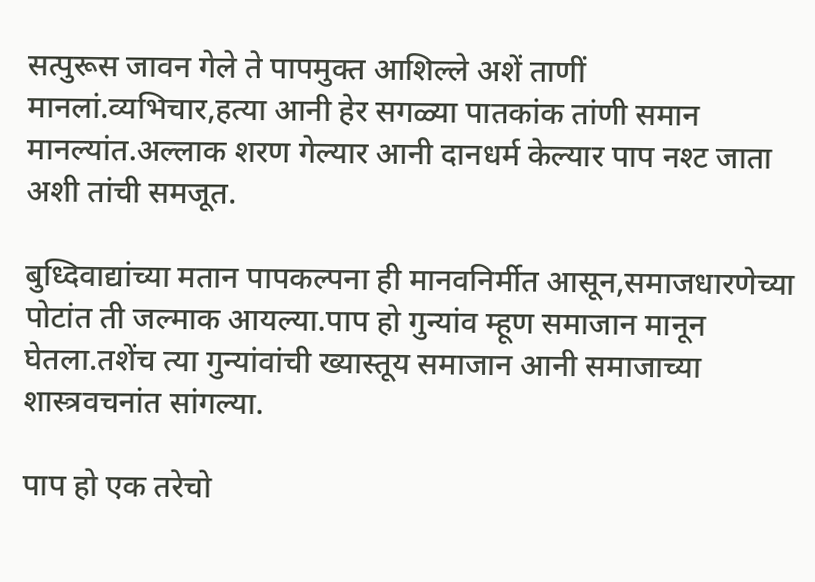सत्पुरूस जावन गेले ते पापमुक्त आशिल्ले अशें ताणीं मानलां.व्यभिचार,हत्या आनी हेर सगळ्या पातकांक तांणी समान मानल्यांत.अल्लाक शरण गेल्यार आनी दानधर्म केल्यार पाप नश्ट जाता अशी तांची समजूत.

बुध्दिवाद्यांच्या मतान पापकल्पना ही मानवनिर्मीत आसून,समाजधारणेच्या पोटांत ती जल्माक आयल्या.पाप हो गुन्यांव म्हूण समाजान मानून घेतला.तशेंच त्या गुन्यांवांची ख्यास्तूय समाजान आनी समाजाच्या शास्त्रवचनांत सांगल्या.

पाप हो एक तरेचो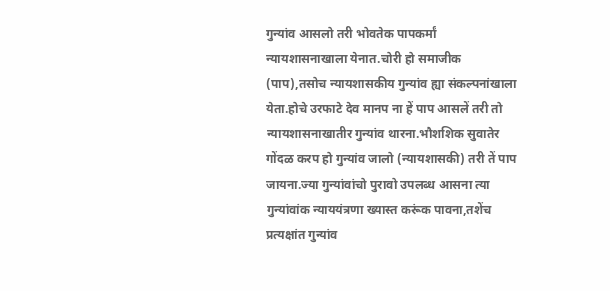गुन्यांव आसलो तरी भोवतेक पापकर्मां न्यायशासनाखाला येनात.चोरी हो समाजीक (पाप),तसोच न्यायशासकीय गुन्यांव ह्या संकल्पनांखाला येता.होचे उरफाटे देव मानप ना हें पाप आसलें तरी तो न्यायशासनाखातीर गुन्यांव थारना.भौशशिक सुवातेर गोंदळ करप हो गुन्यांव जालो (न्यायशासकी) तरी तें पाप जायना.ज्या गुन्यांवांचो पुरावो उपलब्ध आसना त्या गुन्यांवांक न्याययंत्रणा ख्यास्त करूंक पावना,तशेंच प्रत्यक्षांत गुन्यांव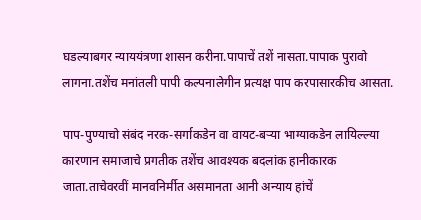घडल्याबगर न्याययंत्रणा शासन करीना.पापाचें तशें नासता.पापाक पुरावो लागना.तशेंच मनांतली पापी कल्पनालेगीन प्रत्यक्ष पाप करपासारकीच आसता.

पाप-पुण्याचो संबंद नरक-सर्गाकडेन वा वायट-बऱ्या भाग्याकडेन लायिल्ल्या कारणान समाजाचे प्रगतीक तशेंच आवश्यक बदलांक हानीकारक जाता.ताचेवरवीं मानवनिर्मीत असमानता आनी अन्याय हांचें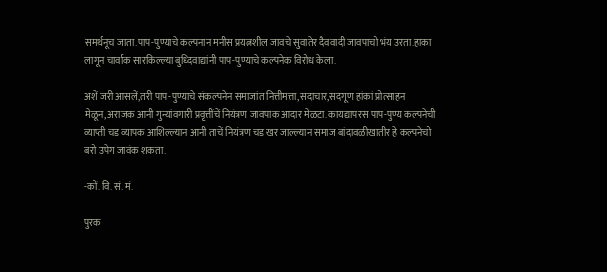समर्थनूच जाता.पाप-पुण्याचे कल्पनान मनीस प्रयत्नशील जावचे सुवातेर दैववादी जावपाचो भंय उरता.हाका लागून चार्वाक सारकिल्ल्या बुध्दिवाद्यांनी पाप-पुण्याचे कल्पनेक विरोध केला.

अशें जरी आसलें,तरी पाप-पुण्याचे संकल्पनेन समाजांत नित्तीमत्ता,सदाचार,सदगूण हांकां प्रोत्साहन मेळून,अराजक आनी गुन्यांवगारी प्रवृत्तींचें नियंत्रण जावपाक आदार मेळटा.कायद्यापरस पाप-पुण्य कल्पनेची व्याप्ती चड व्यापक आशिल्ल्यान आनी ताचें नियंत्रण चड खर जाल्ल्यान समाज बांदावळीखातीर हे कल्पनेचो बरो उपेग जावंक शकता.

-कों. वि. सं. मं.

पुरक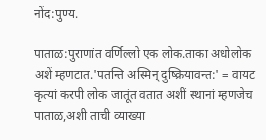नोंद:पुण्य.

पाताळ:पुराणांत वर्णिल्लो एक लोक.ताका अधोलोक अशें म्हणटात.'पतन्ति अस्मिन् दुष्क्रियावन्त:' = वायट कृत्यां करपी लोक जातूंत वतात अशीं स्थानां म्हणजेच पाताळ,अशी ताची व्याख्या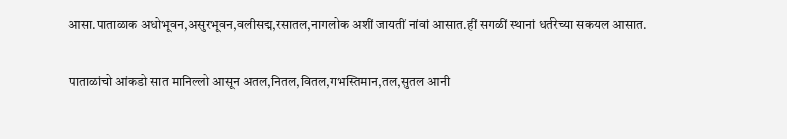आसा.पाताळाक अधोभूवन,असुरभूवन,वलीसद्म,रसातल,नागलोक अशीं जायतीं नांवां आसात.हीं सगळीं स्थानां धर्तरेच्या सकयल आसात.

पाताळांचो आंकडो सात मानिल्लो आसून अतल,नितल,वितल,गभस्तिमान,तल,सुतल आनी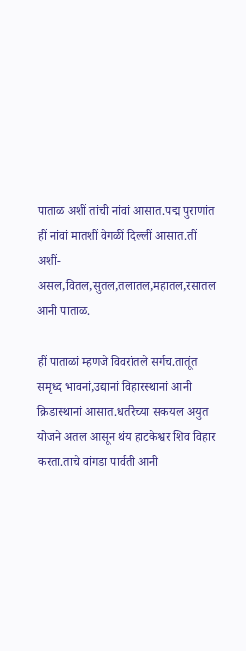पाताळ अशीं तांची नांवां आसात.पद्म पुराणांत हीं नांवां मातशीं वेगळीं दिल्लीं आसात.तीं अशीं- असल,वितल,सुतल,तलातल,महातल,रसातल आनी पाताळ.

हीं पाताळां म्हणजे विवरांतले सर्गच.तातूंत समृध्द भावनां,उद्यानां विहारस्थानां आनी क्रिडास्थानां आसात.धर्तरेच्या सकयल अयुत योजने अतल आसून थंय हाटकेश्वर शिव विहार करता.ताचे वांगडा पार्वती आनी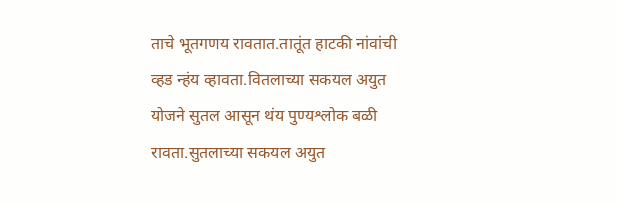ताचे भूतगणय रावतात.तातूंत हाटकी नांवांची व्हड न्हंय व्हावता.वितलाच्या सकयल अयुत योजने सुतल आसून थंय पुण्यश्लोक बळी रावता.सुतलाच्या सकयल अयुत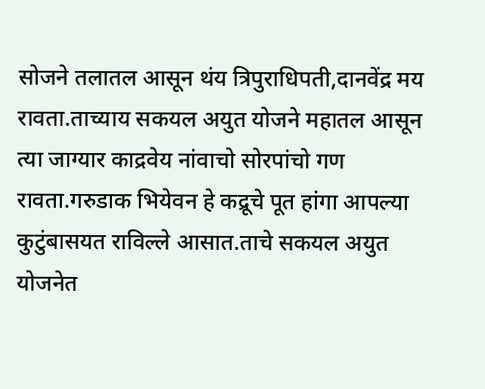सोजने तलातल आसून थंय त्रिपुराधिपती,दानवेंद्र मय रावता.ताच्याय सकयल अयुत योजने महातल आसून त्या जाग्यार काद्रवेय नांवाचो सोरपांचो गण रावता.गरुडाक भियेवन हे कद्रूचे पूत हांगा आपल्या कुटुंबासयत राविल्ले आसात.ताचे सकयल अयुत योजनेत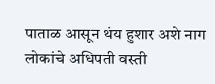पाताळ आसून थंय हुशार अशे नाग लोकांचे अधिपती वस्ती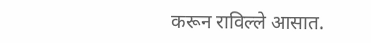करून राविल्ले आसात.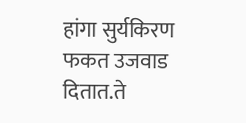हांगा सुर्यकिरण फकत उजवाड दितात.ते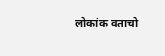लोकांक वताचो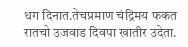धग दिनात.तेचप्रमाण चंद्रिमय फकत रातचो उजवाड दिवपा खातीर उदेता.